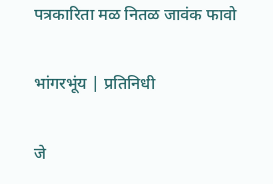पत्रकारिता मळ नितळ जावंक फावो

भांगरभूंय | प्रतिनिधी

जे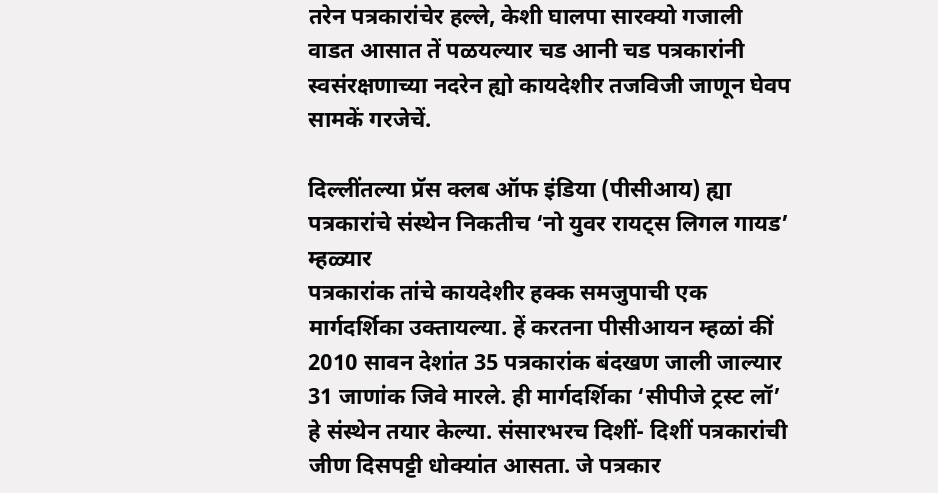तरेन पत्रकारांचेर हल्ले, केशी घालपा सारक्यो गजाली वाडत आसात तें पळयल्यार चड आनी चड पत्रकारांनी स्वसंरक्षणाच्या नदरेन ह्यो कायदेशीर तजविजी जाणून घेवप सामकें गरजेचें.

दिल्लींतल्या प्रॅस क्लब ऑफ इंडिया (पीसीआय) ह्या पत्रकारांचे संस्थेन निकतीच ‘नो युवर रायट्स लिगल गायड’ म्हळ्यार
पत्रकारांक तांचे कायदेशीर हक्क समजुपाची एक मार्गदर्शिका उक्तायल्या. हें करतना पीसीआयन म्हळां कीं 2010 सावन देशांत 35 पत्रकारांक बंदखण जाली जाल्यार 31 जाणांक जिवे मारले. ही मार्गदर्शिका ‘सीपीजे ट्रस्ट लॉ’ हे संस्थेन तयार केल्या. संसारभरच दिशीं- दिशीं पत्रकारांची जीण दिसपट्टी धोक्यांत आसता. जे पत्रकार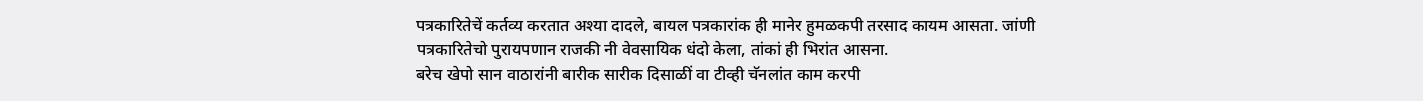पत्रकारितेचें कर्तव्य करतात अश्या दादले, बायल पत्रकारांक ही मानेर हुमळकपी तरसाद कायम आसता. जांणी पत्रकारितेचो पुरायपणान राजकी नी वेवसायिक धंदो केला, तांकां ही भिरांत आसना.
बरेच खेपो सान वाठारांनी बारीक सारीक दिसाळीं वा टीव्ही चॅनलांत काम करपी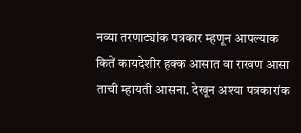नव्या तरणाट्यांक पत्रकार म्हणून आपल्याक कितें कायदेशीर हक्क आसात वा राखण आसा ताची म्हायती आसना. देखून अश्या पत्रकारांक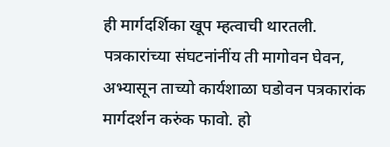ही मार्गदर्शिका खूप म्हत्वाची थारतली. पत्रकारांच्या संघटनांनींय ती मागोवन घेवन, अभ्यासून ताच्यो कार्यशाळा घडोवन पत्रकारांक मार्गदर्शन करुंक फावो. हो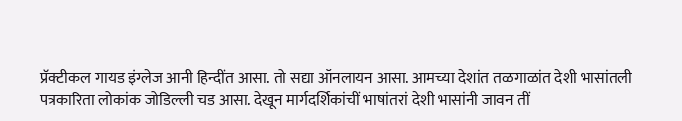प्रॅक्टीकल गायड इंग्लेज आनी हिन्दींत आसा. तो सद्या ऑनलायन आसा. आमच्या देशांत तळगाळांत देशी भासांतली पत्रकारिता लोकांक जोडिल्ली चड आसा. देखून मार्गदर्शिकांचीं भाषांतरां देशी भासांनी जावन तीं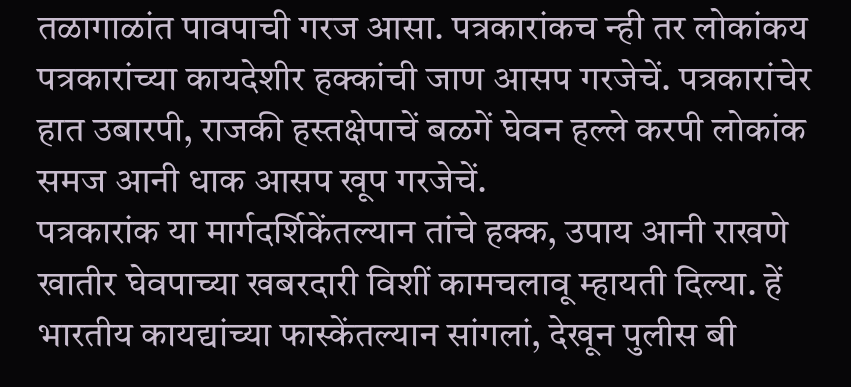तळागाळांत पावपाची गरज आसा. पत्रकारांकच न्ही तर लोकांकय पत्रकारांच्या कायदेशीर हक्कांची जाण आसप गरजेचें. पत्रकारांचेर हात उबारपी, राजकी हस्तक्षेपाचें बळगें घेवन हल्ले करपी लोकांक समज आनी धाक आसप खूप गरजेचें.
पत्रकारांक या मार्गदर्शिकेंतल्यान तांचे हक्क, उपाय आनी राखणे खातीर घेवपाच्या खबरदारी विशीं कामचलावू म्हायती दिल्या. हें भारतीय कायद्यांच्या फास्केंतल्यान सांगलां, देखून पुलीस बी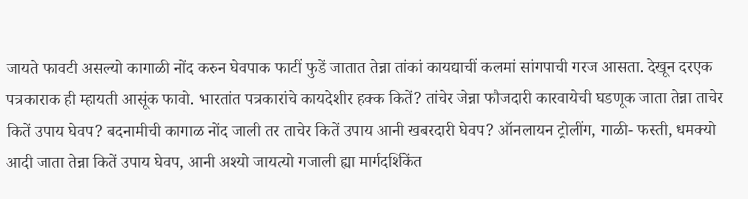जायते फावटी असल्यो कागाळी नोंद करुन घेवपाक फाटीं फुडें जातात तेन्ना तांकां कायद्याचीं कलमां सांगपाची गरज आसता. देखून दरएक पत्रकाराक ही म्हायती आसूंक फावो. भारतांत पत्रकारांचे कायदेशीर हक्क कितें? तांचेर जेन्ना फौजदारी कारवायेची घडणूक जाता तेन्ना ताचेर कितें उपाय घेवप? बदनामीची कागाळ नोंद जाली तर ताचेर कितें उपाय आनी खबरदारी घेवप? ऑनलायन ट्रोलींग, गाळी- फस्ती, धमक्यो आदी जाता तेन्ना कितें उपाय घेवप, आनी अश्यो जायत्यो गजाली ह्या मार्गदर्शिकेंत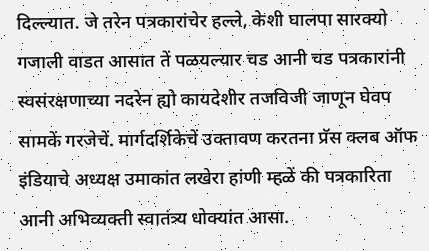दिल्ल्यात. जे तरेन पत्रकारांचेर हल्ले, केशी घालपा सारक्यो गजाली वाडत आसात तें पळयल्यार चड आनी चड पत्रकारांनी स्वसंरक्षणाच्या नदरेन ह्यो कायदेशीर तजविजी जाणून घेवप सामकें गरजेचें. मार्गदर्शिकेचें उक्तावण करतना प्रॅस क्लब ऑफ इंडियाचे अध्यक्ष उमाकांत लखेरा हांणी म्हळें की पत्रकारिता आनी अभिव्यक्ती स्वातंत्र्य धोक्यांत आसा.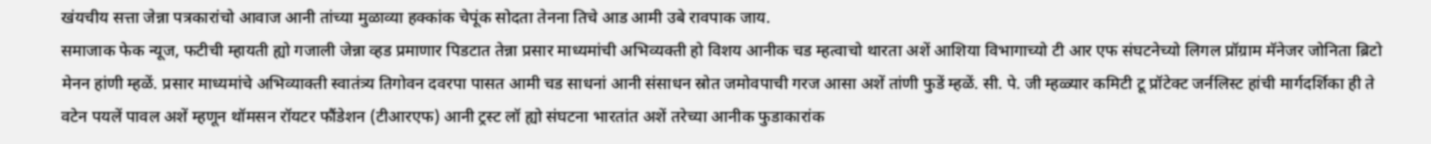खंयचीय सत्ता जेन्ना पत्रकारांचो आवाज आनी तांच्या मुळाव्या हक्कांक चेपूंक सोदता तेनना तिचे आड आमी उबे रावपाक जाय.
समाजाक फेक न्यूज, फटीची म्हायती ह्यो गजाली जेन्ना व्हड प्रमाणार पिडटात तेन्ना प्रसार माध्यमांची अभिव्यक्ती हो विशय आनीक चड म्हत्वाचो थारता अशें आशिया विभागाच्यो टी आर एफ संघटनेच्यो लिगल प्रॉग्राम मॅनेजर जोनिता ब्रिटो मेनन हांणी म्हळें. प्रसार माध्यमांचे अभिव्याक्ती स्वातंत्र्य तिगोवन दवरपा पासत आमी चड साधनां आनी संसाधन स्रोत जमोवपाची गरज आसा अशें तांणी फुडें म्हळें. सी. पे. जी म्हळ्यार कमिटी टू प्रॉटेक्ट जर्नलिस्ट हांची मार्गदर्शिका ही ते वटेन पयलें पावल अशें म्हणून थॉमसन रॉयटर फौंडेशन (टीआरएफ) आनी ट्रस्ट लॉ ह्यो संघटना भारतांत अशें तरेच्या आनीक फुडाकारांक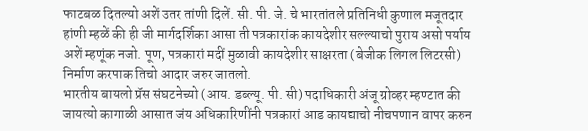फाटबळ दितल्यो अशें उतर तांणी दिलें. सी. पी. जे. चे भारतांतले प्रतिनिधी कुणाल मजूतदार हांणी म्हळें की ही जी मार्गदर्शिका आसा ती पत्रकारांक कायदेशीर सल्ल्याचो पुराय असो पर्याय अशें म्हणूंक नजो. पूण, पत्रकारां मदीं मुळावी कायदेशीर साक्षरता (बेजीक लिगल लिटरसी) निर्माण करपाक तिचो आदार जरुर जातलो.
भारतीय बायलो प्रॅस संघटनेच्यो (आय. डब्ल्यू. पी. सी) पदाधिकारी अंजू ग्रोव्हर म्हण्टात की जायत्यो कागाळी आसात जंय अधिकारिणींनी पत्रकारां आड कायद्याचो नीचपणान वापर करुन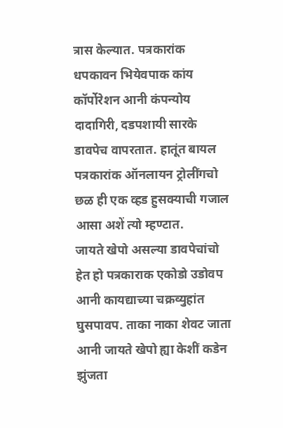त्रास केल्यात. पत्रकारांक धपकावन भियेवपाक कांय कॉर्पोरेशन आनी कंपन्योय दादागिरी, दडपशायी सारके डावपेच वापरतात. हातूंत बायल पत्रकारांक ऑनलायन ट्रोलींगचो छळ ही एक व्हड हुसक्याची गजाल आसा अशें त्यो म्हण्टात.
जायते खेपो असल्या डावपेचांचो हेत हो पत्रकाराक एकोडो उडोवप आनी कायद्याच्या चक्रव्युहांत घुसपावप. ताका नाका शेवट जाता आनी जायते खेपो ह्या केशीं कडेन झुंजता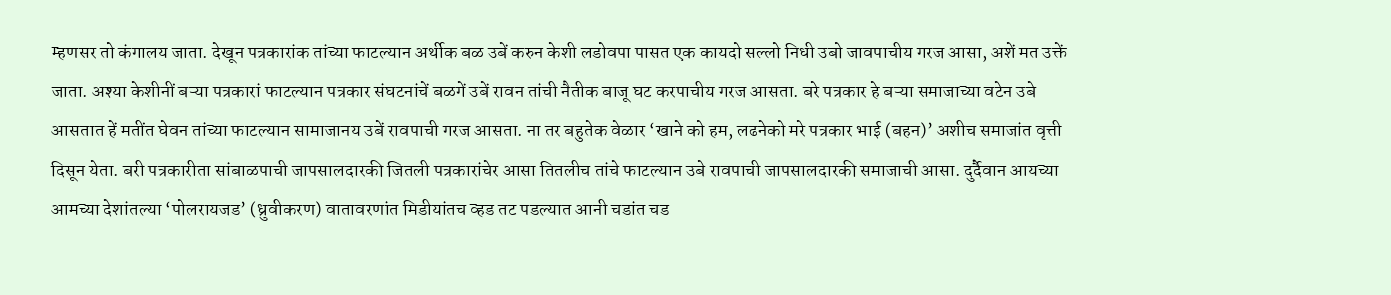म्हणसर तो कंगालय जाता. देखून पत्रकारांक तांच्या फाटल्यान अर्थीक बळ उबें करुन केशी लडोवपा पासत एक कायदो सल्लो निधी उबो जावपाचीय गरज आसा, अशें मत उक्तें जाता. अश्या केशीनीं बऱ्या पत्रकारां फाटल्यान पत्रकार संघटनांचें बळगें उबें रावन तांची नैतीक बाजू घट करपाचीय गरज आसता. बरे पत्रकार हे बऱ्या समाजाच्या वटेन उबे आसतात हें मतींत घेवन तांच्या फाटल्यान सामाजानय उबें रावपाची गरज आसता. ना तर बहुतेक वेळार ‘खाने को हम, लढनेको मरे पत्रकार भाई (बहन)’ अशीच समाजांत वृत्ती दिसून येता. बरी पत्रकारीता सांबाळपाची जापसालदारकी जितली पत्रकारांचेर आसा तितलीच तांचे फाटल्यान उबे रावपाची जापसालदारकी समाजाची आसा. दुर्दैवान आयच्या आमच्या देशांतल्या ‘पोलरायजड’ (ध्रुवीकरण) वातावरणांत मिडीयांतच व्हड तट पडल्यात आनी चडांत चड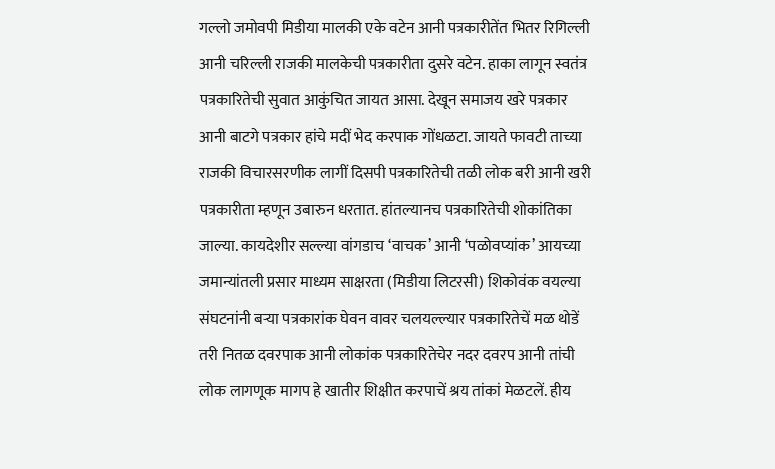गल्लो जमोवपी मिडीया मालकी एके वटेन आनी पत्रकारीतेंत भितर रिगिल्ली आनी चरिल्ली राजकी मालकेची पत्रकारीता दुसरे वटेन. हाका लागून स्वतंत्र पत्रकारितेची सुवात आकुंचित जायत आसा. देखून समाजय खरे पत्रकार आनी बाटगे पत्रकार हांचे मदीं भेद करपाक गोंधळटा. जायते फावटी ताच्या राजकी विचारसरणीक लागीं दिसपी पत्रकारितेची तळी लोक बरी आनी खरी पत्रकारीता म्हणून उबारुन धरतात. हांतल्यानच पत्रकारितेची शोकांतिका जाल्या. कायदेशीर सल्ल्या वांगडाच ‘वाचक’ आनी ‘पळोवप्यांक’ आयच्या जमान्यांतली प्रसार माध्यम साक्षरता (मिडीया लिटरसी) शिकोवंक वयल्या संघटनांनी बऱ्या पत्रकारांक घेवन वावर चलयल्ल्यार पत्रकारितेचें मळ थोडें तरी नितळ दवरपाक आनी लोकांक पत्रकारितेचेर नदर दवरप आनी तांची लोक लागणूक मागप हे खातीर शिक्षीत करपाचें श्रय तांकां मेळटलें. हीय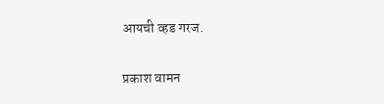आयची व्हड गरज.

प्रकाश वामन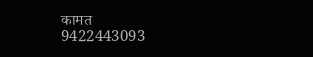कामत
9422443093